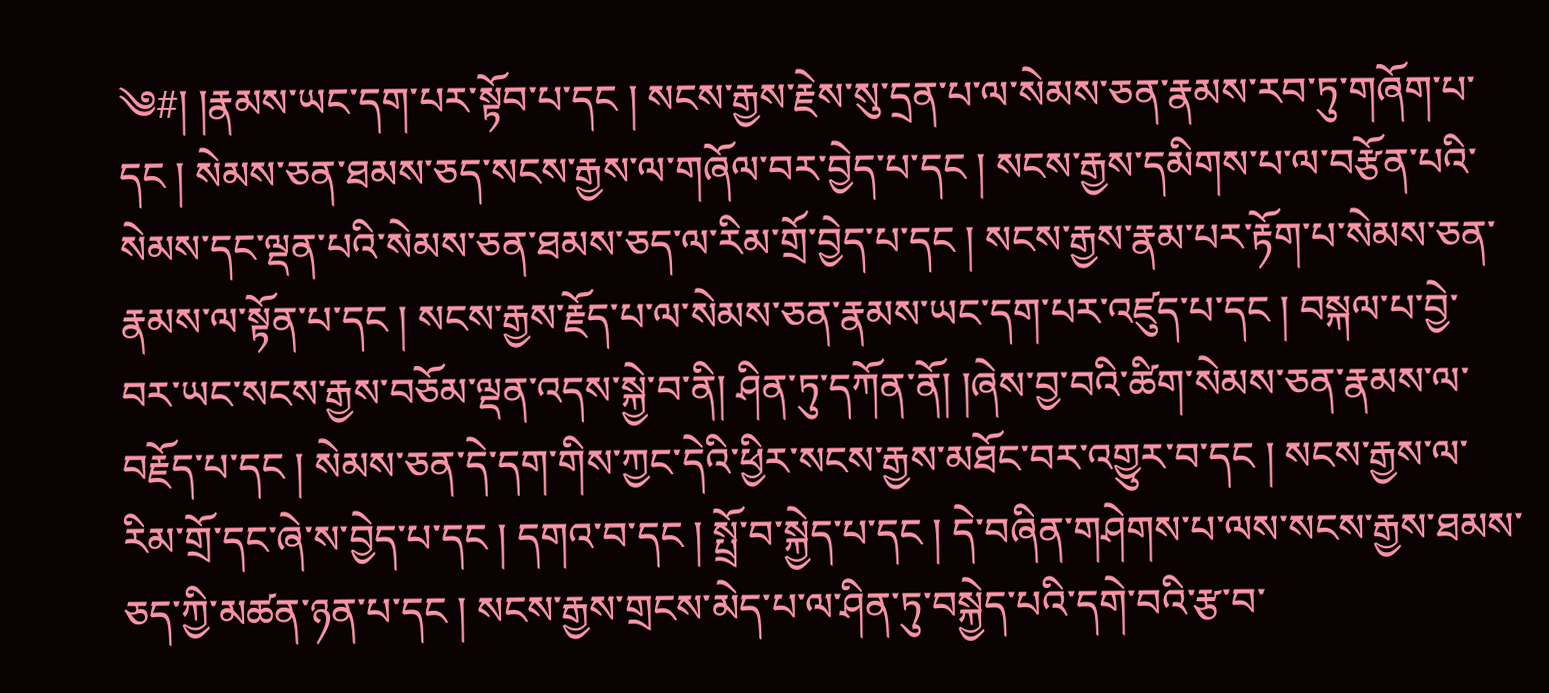༄#། །རྣམས་ཡང་དག་པར་སྟོབ་པ་དང ། སངས་རྒྱས་རྗེས་སུ་དྲན་པ་ལ་སེམས་ཅན་རྣམས་རབ་ཏུ་གཞོག་པ་དང ། སེམས་ཅན་ཐམས་ཅད་སངས་རྒྱས་ལ་གཞོལ་བར་བྱེད་པ་དང ། སངས་རྒྱས་དམིགས་པ་ལ་བརྩོན་པའི་སེམས་དང་ལྡན་པའི་སེམས་ཅན་ཐམས་ཅད་ལ་རིམ་གྲོ་བྱེད་པ་དང ། སངས་རྒྱས་རྣམ་པར་རྟོག་པ་སེམས་ཅན་རྣམས་ལ་སྟོན་པ་དང ། སངས་རྒྱས་རྗོད་པ་ལ་སེམས་ཅན་རྣམས་ཡང་དག་པར་འཛུད་པ་དང ། བསྐལ་པ་བྱེ་བར་ཡང་སངས་རྒྱས་བཅོམ་ལྡན་འདས་སྐྱེ་བ་ནི། ཤིན་ཏུ་དཀོན་ནོ། །ཞེས་བྱ་བའི་ཚིག་སེམས་ཅན་རྣམས་ལ་བརྗོད་པ་དང ། སེམས་ཅན་དེ་དག་གིས་ཀྱང་དེའི་ཕྱིར་སངས་རྒྱས་མཐོང་བར་འགྱུར་བ་དང ། སངས་རྒྱས་ལ་རིམ་གྲོ་དང་ཞེ་ས་བྱེད་པ་དང ། དགའ་བ་དང ། སྤྲོ་བ་སྐྱེད་པ་དང ། དེ་བཞིན་གཤེགས་པ་ལས་སངས་རྒྱས་ཐམས་ཅད་ཀྱི་མཚན་ཉན་པ་དང ། སངས་རྒྱས་གྲངས་མེད་པ་ལ་ཤིན་ཏུ་བསྐྱེད་པའི་དགེ་བའི་རྩ་བ་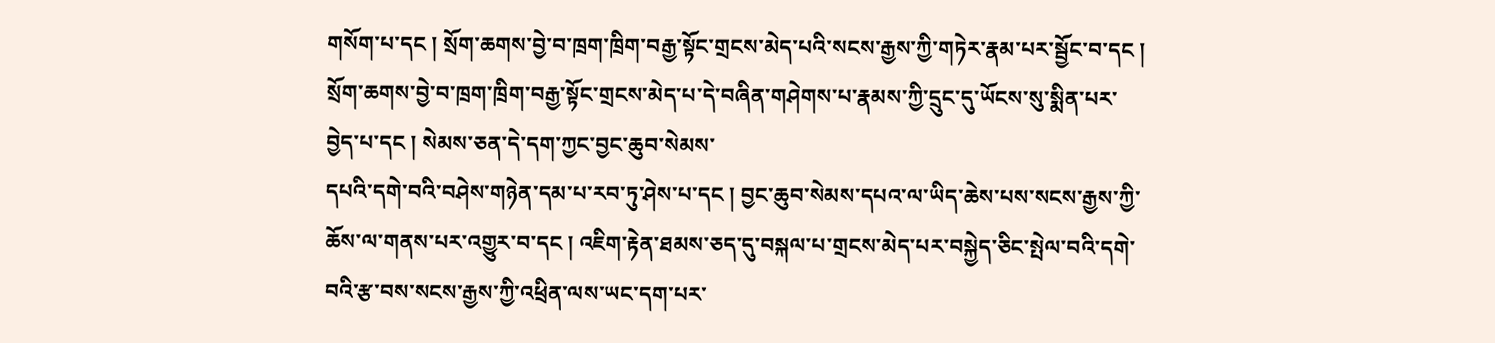གསོག་པ་དང ། སྲོག་ཆགས་བྱེ་བ་ཁྲག་ཁྲིག་བརྒྱ་སྟོང་གྲངས་མེད་པའི་སངས་རྒྱས་ཀྱི་གཏེར་རྣམ་པར་སྦྱོང་བ་དང ། སྲོག་ཆགས་བྱེ་བ་ཁྲག་ཁྲིག་བརྒྱ་སྟོང་གྲངས་མེད་པ་དེ་བཞིན་གཤེགས་པ་རྣམས་ཀྱི་དྲུང་དུ་ཡོངས་སུ་སྨིན་པར་བྱེད་པ་དང ། སེམས་ཅན་དེ་དག་ཀྱང་བྱང་ཆུབ་སེམས་
དཔའི་དགེ་བའི་བཤེས་གཉེན་དམ་པ་རབ་ཏུ་ཤེས་པ་དང ། བྱང་ཆུབ་སེམས་དཔའ་ལ་ཡིད་ཆེས་པས་སངས་རྒྱས་ཀྱི་ཆོས་ལ་གནས་པར་འགྱུར་བ་དང ། འཇིག་རྟེན་ཐམས་ཅད་དུ་བསྐལ་པ་གྲངས་མེད་པར་བསྐྱེད་ཅིང་སྤེལ་བའི་དགེ་བའི་རྩ་བས་སངས་རྒྱས་ཀྱི་འཕྲིན་ལས་ཡང་དག་པར་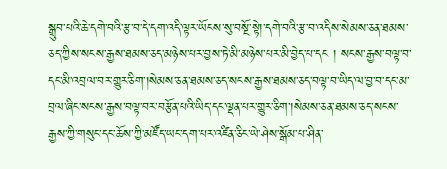སྒྲུབ་པའི་ཆེ་དགེ་བའི་རྩ་བ་དེ་དག་འདི་ལྟར་ཡོངས་སུ་བསྔོ་སྟེ།་དགེ་བའི་རྩ་བ་འདིས་སེམས་ཅན་ཐམས་ཅད་ཀྱིས་སངས་རྒྱས་ཐམས་ཅད་མཉེས་པར་བྱས་ཏེ་མི་མཉེས་པར་མི་བྱེད་པ་དང ། སངས་རྒྱས་བལྟ་བ་དང་མི་འབྲལ་བར་གྱུར་ཅིག་།སེམས་ཅན་ཐམས་ཅད་སངས་རྒྱས་ཐམས་ཅད་བལྟ་བ་ཡིད་ལ་བྱ་བ་དང་མ་བྲལ་ཞིང་སངས་རྒྱས་བལྟ་བར་བརྩོན་པའི་ཡིད་དང་ལྡན་པར་གྱུར་ཅིག་།སེམས་ཅན་ཐམས་ཅད་སངས་རྒྱས་ཀྱི་གསུང་དང་ཆོས་ཀྱི་མཛོད་ཡང་དག་པར་འཛིན་ཅིང་ཡེ་ཤེས་སྒོམ་པ་ཤིན་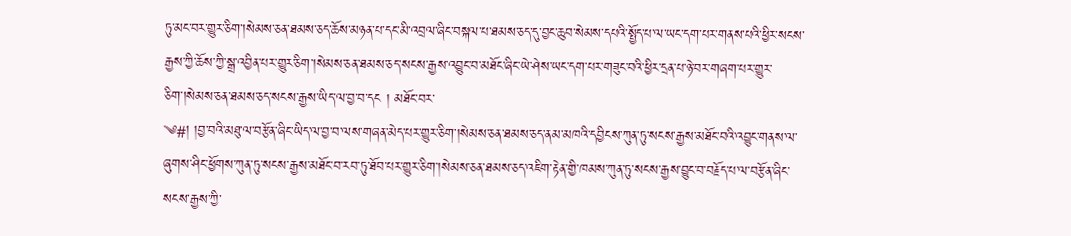ཏུ་མང་བར་གྱུར་ཅིག་།སེམས་ཅན་ཐམས་ཅད་ཆོས་མཉན་པ་དང་མི་འབྲལ་ཞིང་བསྐལ་པ་ཐམས་ཅད་དུ་བྱང་ཆུབ་སེམས་དཔའི་སྤྱོད་པ་ལ་ཡང་དག་པར་གནས་པའི་ཕྱིར་སངས་རྒྱས་ཀྱི་ཆོས་ཀྱི་སྒྲ་འབྱིན་པར་གྱུར་ཅིག་།སེམས་ཅན་ཐམས་ཅད་སངས་རྒྱས་འབྱུང་བ་མཐོང་ཞིང་ཡེ་ཤེས་ཡང་དག་པར་གཟུང་བའི་ཕྱིར་དྲན་པ་ཉེ་བར་གཞག་པར་གྱུར་ཅིག་།སེམས་ཅན་ཐམས་ཅད་སངས་རྒྱས་ཡིད་ལ་བྱ་བ་དང ། མཐོང་བར་
༄#། །བྱ་བའི་མཐུ་ལ་བརྩོན་ཞིང་ཡིད་ལ་བྱ་བ་ལས་གཞན་མེད་པར་གྱུར་ཅིག་།སེམས་ཅན་ཐམས་ཅད་ནམ་མཁའི་དབྱིངས་ཀུན་ཏུ་སངས་རྒྱས་མཐོང་བའི་འབྱུང་གནས་ལ་ཞུགས་ཤིང་ཕྱོགས་ཀུན་ཏུ་སངས་རྒྱས་མཐོང་བ་རབ་ཏུ་ཐོབ་པར་གྱུར་ཅིག་།སེམས་ཅན་ཐམས་ཅད་འཇིག་རྟེན་གྱི་ཁམས་ཀུན་ཏུ་སངས་རྒྱས་བྱུང་བ་བརྗོད་པ་ལ་བརྩོན་ཞིང་སངས་རྒྱས་ཀྱི་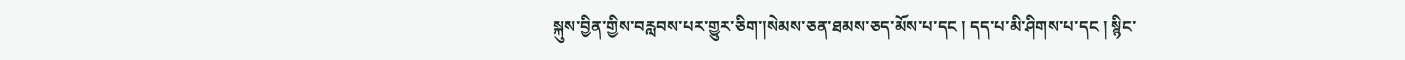སྐུས་བྱིན་གྱིས་བརླབས་པར་གྱུར་ཅིག་།སེམས་ཅན་ཐམས་ཅད་མོས་པ་དང ། དད་པ་མི་ཤིགས་པ་དང ། སྙིང་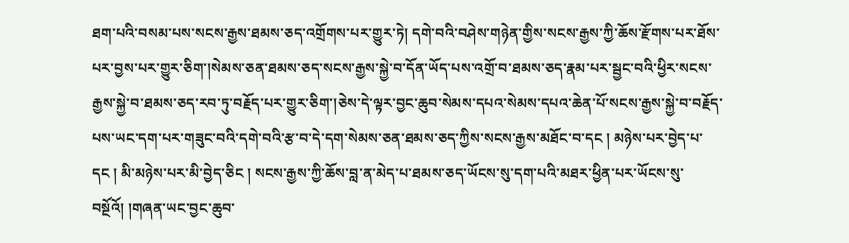ཐག་པའི་བསམ་པས་སངས་རྒྱས་ཐམས་ཅད་འགྲོགས་པར་གྱུར་ཏེ། དགེ་བའི་བཤེས་གཉེན་གྱིས་སངས་རྒྱས་ཀྱི་ཆོས་རྫོགས་པར་ཐོས་པར་བྱས་པར་གྱུར་ཅིག་།སེམས་ཅན་ཐམས་ཅད་སངས་རྒྱས་སྐྱེ་བ་དོན་ཡོད་པས་འགྲོ་བ་ཐམས་ཅད་རྣམ་པར་སྦྱང་བའི་ཕྱིར་སངས་རྒྱས་སྐྱེ་བ་ཐམས་ཅད་རབ་ཏུ་བརྗོད་པར་གྱུར་ཅིག་།ཅེས་དེ་ལྟར་བྱང་ཆུབ་སེམས་དཔའ་སེམས་དཔའ་ཆེན་པོ་སངས་རྒྱས་སྐྱེ་བ་བརྗོད་པས་ཡང་དག་པར་གཟུང་བའི་དགེ་བའི་རྩ་བ་དེ་དག་སེམས་ཅན་ཐམས་ཅད་ཀྱིས་སངས་རྒྱས་མཐོང་བ་དང ། མཉེས་པར་བྱེད་པ་དང ། མི་མཉེས་པར་མི་བྱེད་ཅིང ། སངས་རྒྱས་ཀྱི་ཆོས་བླ་ན་མེད་པ་ཐམས་ཅད་ཡོངས་སུ་དག་པའི་མཐར་ཕྱིན་པར་ཡོངས་སུ་བསྔོའོ། །གཞན་ཡང་བྱང་ཆུབ་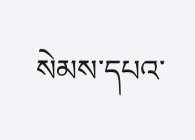སེམས་དཔའ་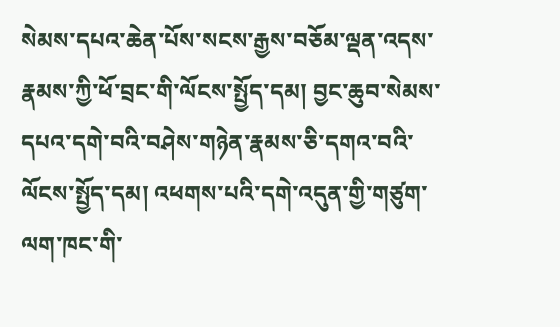སེམས་དཔའ་ཆེན་པོས་སངས་རྒྱས་བཅོམ་ལྡན་འདས་རྣམས་ཀྱི་ཕོ་བྲང་གི་ལོངས་སྤྱོད་དམ། བྱང་ཆུབ་སེམས་དཔའ་དགེ་བའི་བཤེས་གཉེན་རྣམས་ཅི་དགའ་བའི་ལོངས་སྤྱོད་དམ། འཕགས་པའི་དགེ་འདུན་གྱི་གཙུག་ལག་ཁང་གི་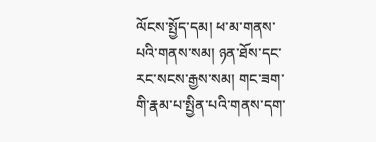ལོངས་སྤྱོད་དམ། ཕ་མ་གནས་པའི་གནས་སམ། ཉན་ཐོས་དང་རང་སངས་རྒྱས་སམ། གང་ཟག་གི་རྣམ་པ་སྤྱིན་པའི་གནས་དག་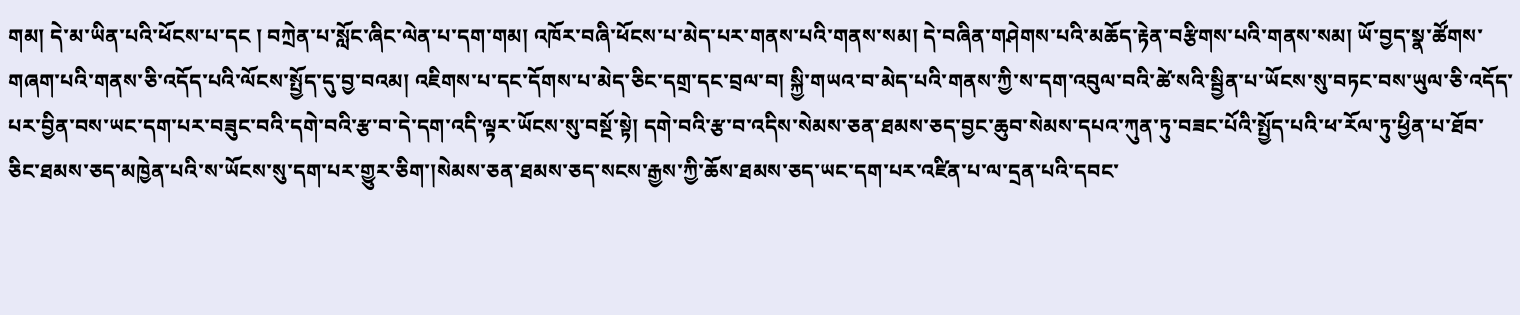གམ། དེ་མ་ཡིན་པའི་ཕོངས་པ་དང ། བཀྲེན་པ་སློང་ཞིང་ལེན་པ་དག་གམ། འཁོར་བཞི་ཕོངས་པ་མེད་པར་གནས་པའི་གནས་སམ། དེ་བཞིན་གཤེགས་པའི་མཆོད་རྟེན་བརྩིགས་པའི་གནས་སམ། ཡོ་བྱད་སྣ་ཚོགས་གཞག་པའི་གནས་ཅི་འདོད་པའི་ལོངས་སྤྱོད་དུ་བྱ་བའམ། འཇིགས་པ་དང་དོགས་པ་མེད་ཅིང་དགྲ་དང་བྲལ་བ། སྐྱི་གཡའ་བ་མེད་པའི་གནས་ཀྱི་ས་དག་འབུལ་བའི་ཚེ་སའི་སྦྱིན་པ་ཡོངས་སུ་བཏང་བས་ཡུལ་ཅི་འདོད་པར་བྱིན་བས་ཡང་དག་པར་བཟུང་བའི་དགེ་བའི་རྩ་བ་དེ་དག་འདི་ལྟར་ཡོངས་སུ་བསྔོ་སྟེ། དགེ་བའི་རྩ་བ་འདིས་སེམས་ཅན་ཐམས་ཅད་བྱང་ཆུབ་སེམས་དཔའ་ཀུན་ཏུ་བཟང་པོའི་སྤྱོད་པའི་ཕ་རོལ་ཏུ་ཕྱིན་པ་ཐོབ་ཅིང་ཐམས་ཅད་མཁྱེན་པའི་ས་ཡོངས་སུ་དག་པར་གྱུར་ཅིག་།སེམས་ཅན་ཐམས་ཅད་སངས་རྒྱས་ཀྱི་ཆོས་ཐམས་ཅད་ཡང་དག་པར་འཛིན་པ་ལ་དྲན་པའི་དབང་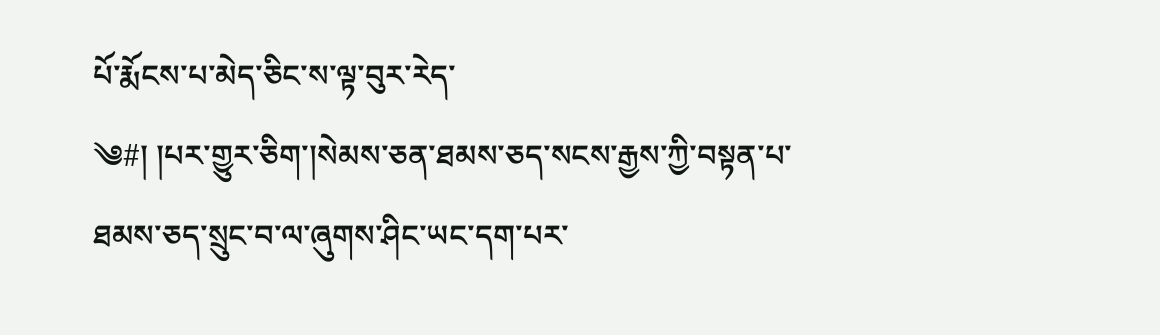པོ་རྨོངས་པ་མེད་ཅིང་ས་ལྟ་བུར་རེད་
༄#། །པར་གྱུར་ཅིག་།སེམས་ཅན་ཐམས་ཅད་སངས་རྒྱས་ཀྱི་བསྟན་པ་ཐམས་ཅད་སྲུང་བ་ལ་ཞུགས་ཤིང་ཡང་དག་པར་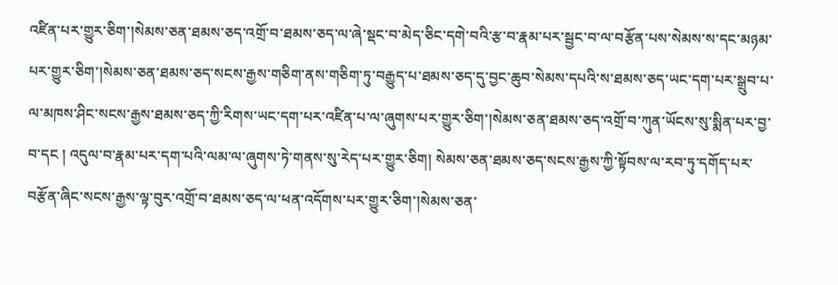འཛིན་པར་གྱུར་ཅིག་།སེམས་ཅན་ཐམས་ཅད་འགྲོ་བ་ཐམས་ཅད་ལ་ཞེ་སྡང་བ་མེད་ཅིང་དགེ་བའི་རྩ་བ་རྣམ་པར་སྦྱང་བ་ལ་བརྩོན་པས་སེམས་ས་དང་མཉམ་པར་གྱུར་ཅིག་།སེམས་ཅན་ཐམས་ཅད་སངས་རྒྱས་གཅིག་ནས་གཅིག་ཏུ་བརྒྱུད་པ་ཐམས་ཅད་དུ་བྱང་ཆུབ་སེམས་དཔའི་ས་ཐམས་ཅད་ཡང་དག་པར་སྒྲུབ་པ་ལ་མཁས་ཤིང་སངས་རྒྱས་ཐམས་ཅད་ཀྱི་རིགས་ཡང་དག་པར་འཛིན་པ་ལ་ཞུགས་པར་གྱུར་ཅིག་།སེམས་ཅན་ཐམས་ཅད་འགྲོ་བ་ཀུན་ཡོངས་སུ་སྨིན་པར་བྱ་བ་དང ། འདུལ་བ་རྣམ་པར་དག་པའི་ལམ་ལ་ཞུགས་ཏེ་གནས་སུ་རེད་པར་གྱུར་ཅིག། སེམས་ཅན་ཐམས་ཅད་སངས་རྒྱས་ཀྱི་སྟོབས་ལ་རབ་ཏུ་དགོད་པར་བརྩོན་ཞིང་སངས་རྒྱས་ལྟ་བུར་འགྲོ་བ་ཐམས་ཅད་ལ་ཕན་འདོགས་པར་གྱུར་ཅིག་།སེམས་ཅན་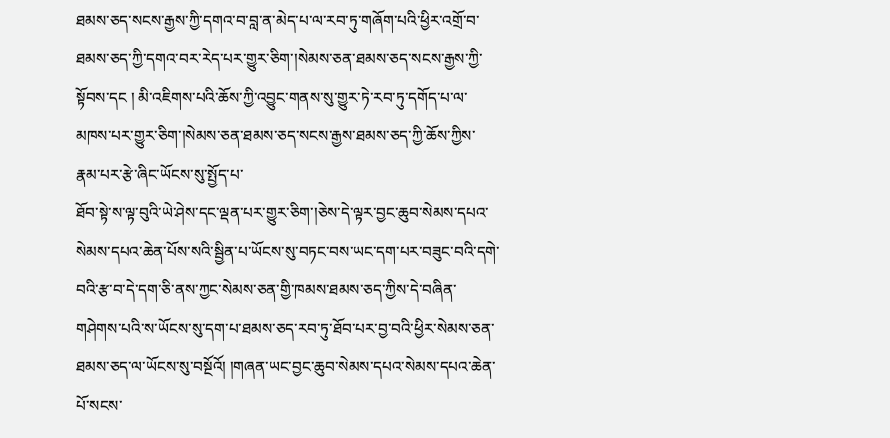ཐམས་ཅད་སངས་རྒྱས་ཀྱི་དགའ་བ་བླ་ན་མེད་པ་ལ་རབ་ཏུ་གཞོག་པའི་ཕྱིར་འགྲོ་བ་ཐམས་ཅད་ཀྱི་དགའ་བར་རེད་པར་གྱུར་ཅིག་།སེམས་ཅན་ཐམས་ཅད་སངས་རྒྱས་ཀྱི་སྟོབས་དང ། མི་འཇིགས་པའི་ཆོས་ཀྱི་འབྱུང་གནས་སུ་གྱུར་ཏེ་རབ་ཏུ་དགོད་པ་ལ་མཁས་པར་གྱུར་ཅིག་།སེམས་ཅན་ཐམས་ཅད་སངས་རྒྱས་ཐམས་ཅད་ཀྱི་ཆོས་ཀྱིས་རྣམ་པར་རྩེ་ཞིང་ཡོངས་སུ་སྤྱོད་པ་
ཐོབ་སྟེ་ས་ལྟ་བུའི་ཡེ་ཤེས་དང་ལྡན་པར་གྱུར་ཅིག་།ཅེས་དེ་ལྟར་བྱང་ཆུབ་སེམས་དཔའ་སེམས་དཔའ་ཆེན་པོས་སའི་སྦྱིན་པ་ཡོངས་སུ་བཏང་བས་ཡང་དག་པར་བཟུང་བའི་དགེ་བའི་རྩ་བ་དེ་དག་ཅི་ནས་ཀྱང་སེམས་ཅན་གྱི་ཁམས་ཐམས་ཅད་ཀྱིས་དེ་བཞིན་གཤེགས་པའི་ས་ཡོངས་སུ་དག་པ་ཐམས་ཅད་རབ་ཏུ་ཐོབ་པར་བྱ་བའི་ཕྱིར་སེམས་ཅན་ཐམས་ཅད་ལ་ཡོངས་སུ་བསྔོའོ། །གཞན་ཡང་བྱང་ཆུབ་སེམས་དཔའ་སེམས་དཔའ་ཆེན་པོ་སངས་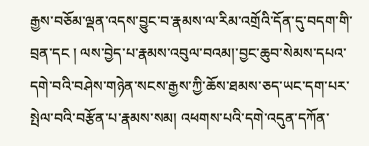རྒྱས་བཅོམ་ལྡན་འདས་བྱུང་བ་རྣམས་ལ་རིམ་འགྲོའི་དོན་དུ་བདག་གི་བྲན་དང ། ལས་བྱེད་པ་རྣམས་འབུལ་བའམ།་བྱང་ཆུབ་སེམས་དཔའ་དགེ་བའི་བཤེས་གཉེན་སངས་རྒྱས་ཀྱི་ཆོས་ཐམས་ཅད་ཡང་དག་པར་སྤེལ་བའི་བརྩོན་པ་རྣམས་སམ། འཕགས་པའི་དགེ་འདུན་དཀོན་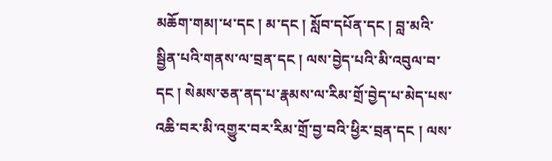མཆོག་གམ།་ཕ་དང ། མ་དང ། སློབ་དཔོན་དང ། བླ་མའི་སྦྱིན་པའི་གནས་ལ་བྲན་དང ། ལས་བྱེད་པའི་མི་འབུལ་བ་དང ། སེམས་ཅན་ནད་པ་རྣམས་ལ་རིམ་གྲོ་བྱེད་པ་མེད་པས་འཆི་བར་མི་འགྱུར་བར་རིམ་གྲོ་བྱ་བའི་ཕྱིར་བྲན་དང ། ལས་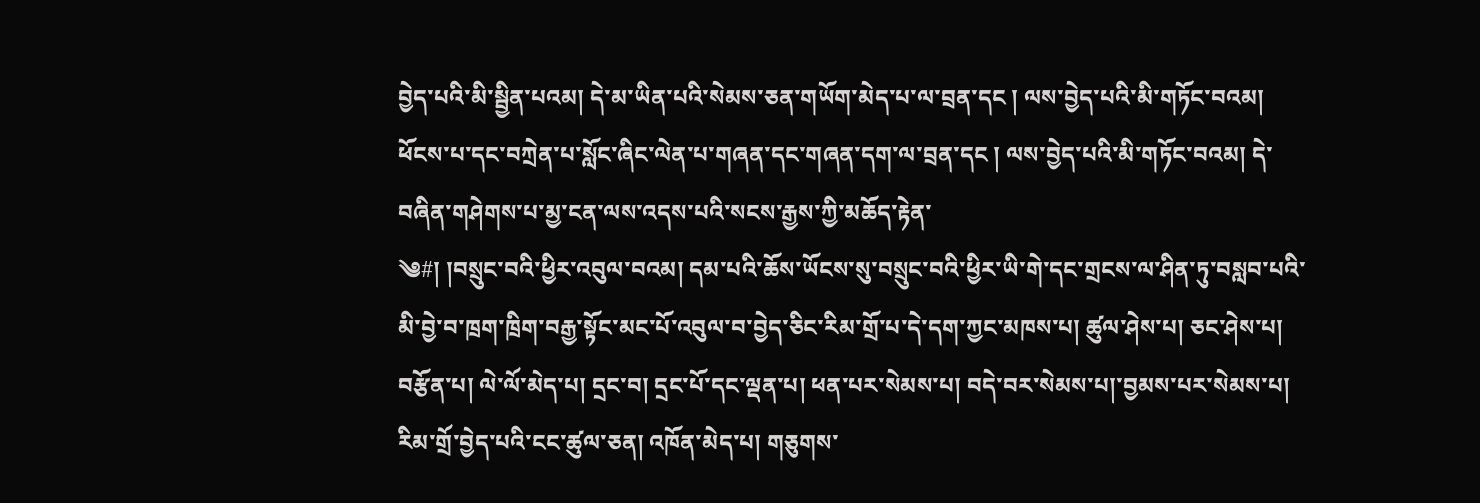བྱེད་པའི་མི་སྦྱིན་པའམ། དེ་མ་ཡིན་པའི་སེམས་ཅན་གཡོག་མེད་པ་ལ་བྲན་དང ། ལས་བྱེད་པའི་མི་གཏོང་བའམ། ཕོངས་པ་དང་བཀྲེན་པ་སློང་ཞིང་ལེན་པ་གཞན་དང་གཞན་དག་ལ་བྲན་དང ། ལས་བྱེད་པའི་མི་གཏོང་བའམ། དེ་བཞིན་གཤེགས་པ་མྱ་ངན་ལས་འདས་པའི་སངས་རྒྱས་ཀྱི་མཆོད་རྟེན་
༄#། །བསྲུང་བའི་ཕྱིར་འབུལ་བའམ། དམ་པའི་ཆོས་ཡོངས་སུ་བསྲུང་བའི་ཕྱིར་ཡི་གེ་དང་གྲངས་ལ་ཤིན་ཏུ་བསླབ་པའི་མི་བྱེ་བ་ཁྲག་ཁྲིག་བརྒྱ་སྟོང་མང་པོ་འབུལ་བ་བྱེད་ཅིང་རིམ་གྲོ་པ་དེ་དག་ཀྱང་མཁས་པ། ཚུལ་ཤེས་པ། ཅང་ཤེས་པ། བརྩོན་པ། ལེ་ལོ་མེད་པ། དྲང་བ། དྲང་པོ་དང་ལྡན་པ། ཕན་པར་སེམས་པ། བདེ་བར་སེམས་པ།་བྱམས་པར་སེམས་པ། རིམ་གྲོ་བྱེད་པའི་ངང་ཚུལ་ཅན། འཁོན་མེད་པ། གཅུགས་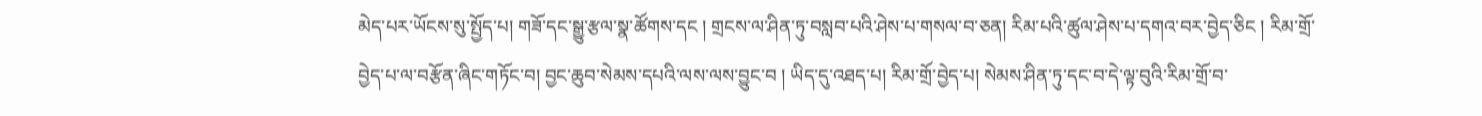མེད་པར་ཡོངས་སུ་སྤྱོད་པ། གཟོ་དང་སྒྱུ་རྩལ་སྣ་ཚོགས་དང ། གྲངས་ལ་ཤིན་ཏུ་བསླབ་པའི་ཤེས་པ་གསལ་བ་ཅན། རིམ་པའི་ཚུལ་ཤེས་པ་དགའ་བར་བྱེད་ཅིང ། རིམ་གྲོ་བྱེད་པ་ལ་བརྩོན་ཞིང་གཏོང་བ། བྱང་ཆུབ་སེམས་དཔའི་ལས་ལས་བྱུང་བ ། ཡིད་དུ་འཐད་པ། རིམ་གྲོ་བྱེད་པ། སེམས་ཤིན་ཏུ་དང་བ་དེ་ལྟ་བུའི་རིམ་གྲོ་བ་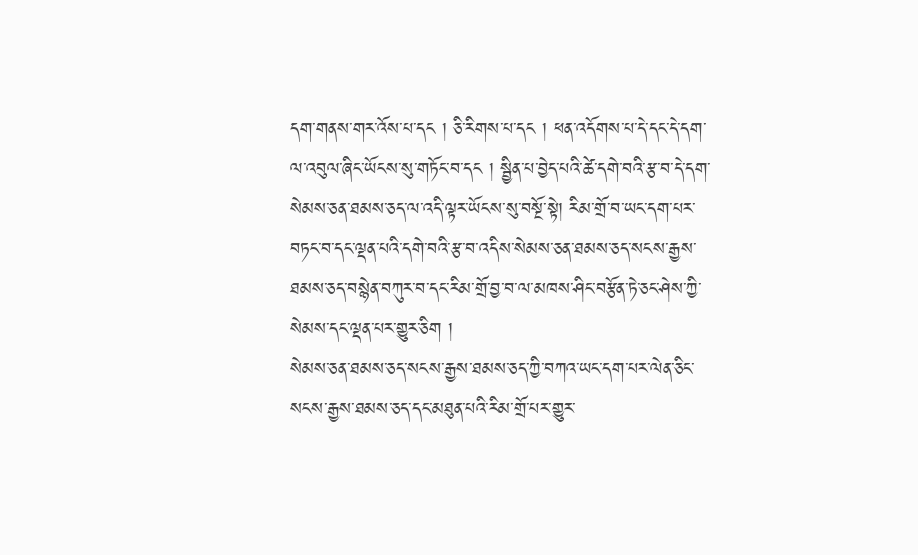དག་གནས་གར་འོས་པ་དང ། ཅི་རིགས་པ་དང ། ཕན་འདོགས་པ་དེ་དང་དེ་དག་ལ་འབུལ་ཞིང་ཡོངས་སུ་གཏོང་བ་དང ། སྦྱིན་པ་བྱེད་པའི་ཚེ་དགེ་བའི་རྩ་བ་དེ་དག་སེམས་ཅན་ཐམས་ཅད་ལ་འདི་ལྟར་ཡོངས་སུ་བསྔོ་སྟེ། རིམ་གྲོ་བ་ཡང་དག་པར་བཏང་བ་དང་ལྡན་པའི་དགེ་བའི་རྩ་བ་འདིས་སེམས་ཅན་ཐམས་ཅད་སངས་རྒྱས་ཐམས་ཅད་བསྙེན་བཀུར་བ་དང་རིམ་གྲོ་བྱ་བ་ལ་མཁས་ཤིང་བརྩོན་ཏེ་ཅང་ཤེས་ཀྱི་སེམས་དང་ལྡན་པར་གྱུར་ཅིག །
སེམས་ཅན་ཐམས་ཅད་སངས་རྒྱས་ཐམས་ཅད་ཀྱི་བཀའ་ཡང་དག་པར་ལེན་ཅིང་སངས་རྒྱས་ཐམས་ཅད་དང་མཐུན་པའི་རིམ་གྲོ་པར་གྱུར་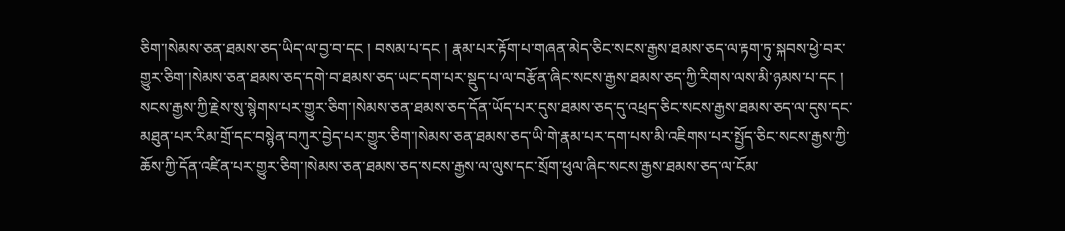ཅིག་།སེམས་ཅན་ཐམས་ཅད་ཡིད་ལ་བྱ་བ་དང ། བསམ་པ་དང ། རྣམ་པར་རྟོག་པ་གཞན་མེད་ཅིང་སངས་རྒྱས་ཐམས་ཅད་ལ་རྟག་ཏུ་སྐབས་ཕྱེ་བར་གྱུར་ཅིག་།སེམས་ཅན་ཐམས་ཅད་དགེ་བ་ཐམས་ཅད་ཡང་དག་པར་སྡུད་པ་ལ་བརྩོན་ཞིང་སངས་རྒྱས་ཐམས་ཅད་ཀྱི་རིགས་ལས་མི་ཉམས་པ་དང ། སངས་རྒྱས་ཀྱི་རྗེས་སུ་སྙེགས་པར་གྱུར་ཅིག་།སེམས་ཅན་ཐམས་ཅད་དོན་ཡོད་པར་དུས་ཐམས་ཅད་དུ་འཕྲད་ཅིང་སངས་རྒྱས་ཐམས་ཅད་ལ་དུས་དང་མཐུན་པར་རིམ་གྲོ་དང་བསྙེན་བཀུར་བྱེད་པར་གྱུར་ཅིག་།སེམས་ཅན་ཐམས་ཅད་ཡི་གེ་རྣམ་པར་དག་པས་མི་འཇིགས་པར་སྤྱོད་ཅིང་སངས་རྒྱས་ཀྱི་ཆོས་ཀྱི་དོན་འཛིན་པར་གྱུར་ཅིག་།སེམས་ཅན་ཐམས་ཅད་སངས་རྒྱས་ལ་ལུས་དང་སྲོག་ཕུལ་ཞིང་སངས་རྒྱས་ཐམས་ཅད་ལ་ངོམ་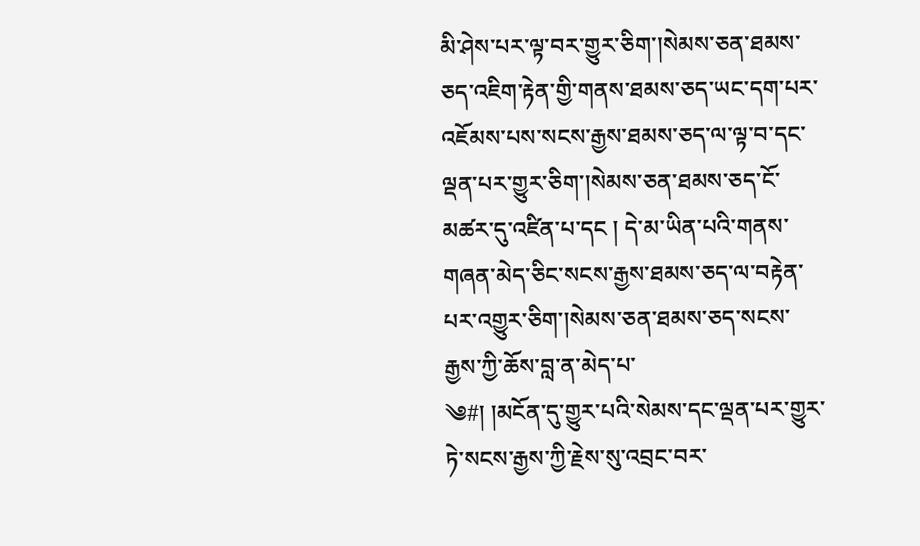མི་ཤེས་པར་ལྟ་བར་གྱུར་ཅིག་།སེམས་ཅན་ཐམས་ཅད་འཇིག་རྟེན་གྱི་གནས་ཐམས་ཅད་ཡང་དག་པར་འཇོམས་པས་སངས་རྒྱས་ཐམས་ཅད་ལ་ལྟ་བ་དང་ལྡན་པར་གྱུར་ཅིག་།སེམས་ཅན་ཐམས་ཅད་ངོ་མཚར་དུ་འཛིན་པ་དང ། དེ་མ་ཡིན་པའི་གནས་གཞན་མེད་ཅིང་སངས་རྒྱས་ཐམས་ཅད་ལ་བརྟེན་པར་འགྱུར་ཅིག་།སེམས་ཅན་ཐམས་ཅད་སངས་རྒྱས་ཀྱི་ཆོས་བླ་ན་མེད་པ་
༄#། །མངོན་དུ་གྱུར་པའི་སེམས་དང་ལྡན་པར་གྱུར་ཏེ་སངས་རྒྱས་ཀྱི་རྗེས་སུ་འབྲང་བར་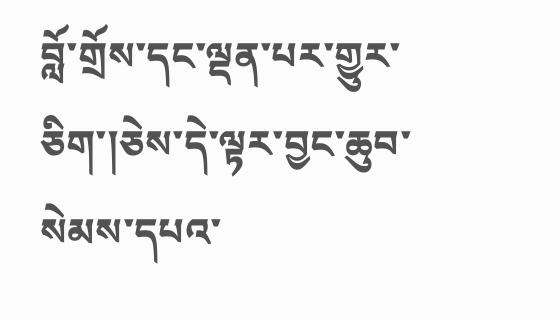བློ་གྲོས་དང་ལྡན་པར་གྱུར་ཅིག་།ཅེས་དེ་ལྟར་བྱང་ཆུབ་སེམས་དཔའ་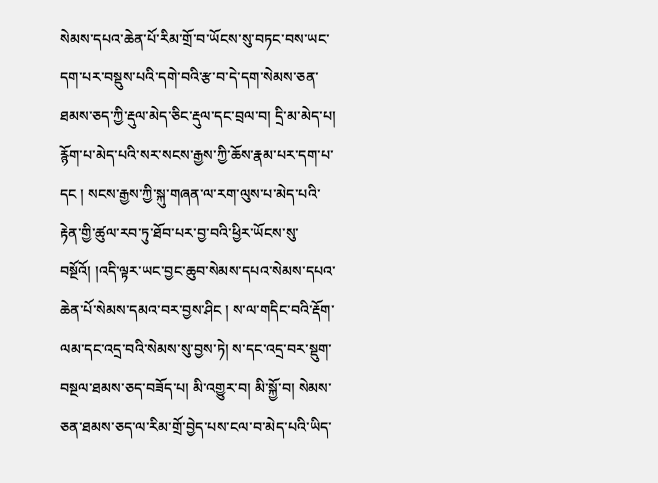སེམས་དཔའ་ཆེན་པོ་རིམ་གྲོ་བ་ཡོངས་སུ་བཏང་བས་ཡང་དག་པར་བསྡུས་པའི་དགེ་བའི་རྩ་བ་དེ་དག་སེམས་ཅན་ཐམས་ཅད་ཀྱི་རྡུལ་མེད་ཅིང་རྡུལ་དང་བྲལ་བ། དྲི་མ་མེད་པ། རྙོག་པ་མེད་པའི་སར་སངས་རྒྱས་ཀྱི་ཆོས་རྣམ་པར་དག་པ་དང ། སངས་རྒྱས་ཀྱི་སྐུ་གཞན་ལ་རག་ལུས་པ་མེད་པའི་རྟེན་གྱི་ཚུལ་རབ་ཏུ་ཐོབ་པར་བྱ་བའི་ཕྱིར་ཡོངས་སུ་བསྔོའོ། །འདི་ལྟར་ཡང་བྱང་ཆུབ་སེམས་དཔའ་སེམས་དཔའ་ཆེན་པོ་སེམས་དམའ་བར་བྱས་ཤིང ། ས་ལ་གདིང་བའི་རྡོག་ལམ་དང་འདྲ་བའི་སེམས་སུ་བྱས་ཏེ། ས་དང་འདྲ་བར་སྡུག་བསྔལ་ཐམས་ཅད་བཟོད་པ། མི་འགྱུར་བ། མི་སྐྱོ་བ། སེམས་ཅན་ཐམས་ཅད་ལ་རིམ་གྲོ་བྱེད་པས་ངལ་བ་མེད་པའི་ཡིད་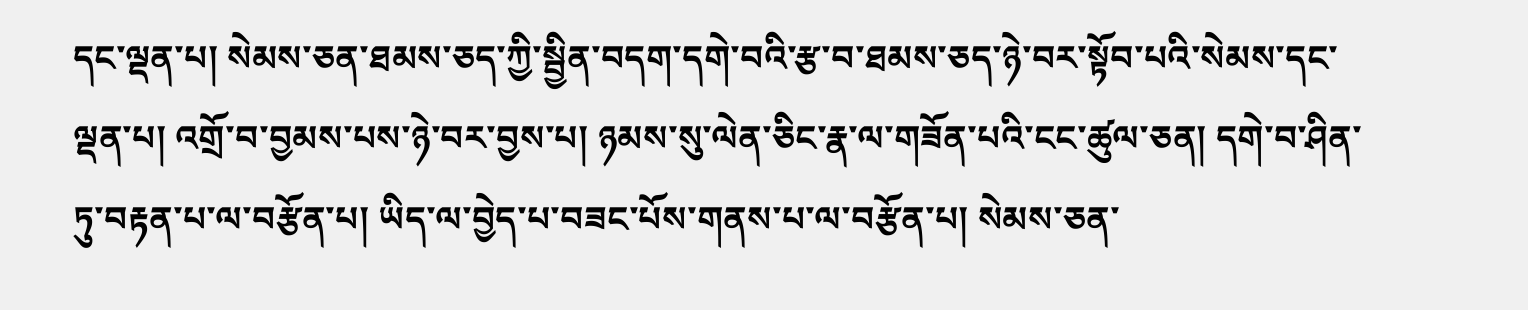དང་ལྡན་པ། སེམས་ཅན་ཐམས་ཅད་ཀྱི་སྦྱིན་བདག་དགེ་བའི་རྩ་བ་ཐམས་ཅད་ཉེ་བར་སྟོབ་པའི་སེམས་དང་ལྡན་པ། འགྲོ་བ་བྱམས་པས་ཉེ་བར་བྱས་པ། ཉམས་སུ་ལེན་ཅིང་རྣ་ལ་གཟོན་པའི་ངང་ཚུལ་ཅན། དགེ་བ་ཤིན་ཏུ་བརྟན་པ་ལ་བརྩོན་པ། ཡིད་ལ་བྱེད་པ་བཟང་པོས་གནས་པ་ལ་བརྩོན་པ། སེམས་ཅན་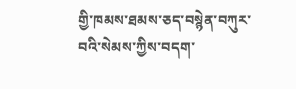གྱི་ཁམས་ཐམས་ཅད་བསྙེན་བཀུར་བའི་སེམས་ཀྱིས་བདག་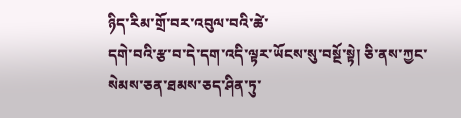ཉིད་རིམ་གྲོ་བར་འབུལ་བའི་ཚེ་
དགེ་བའི་རྩ་བ་དེ་དག་འདི་ལྟར་ཡོངས་སུ་བསྔོ་སྟེ། ཅི་ནས་ཀྱང་སེམས་ཅན་ཐམས་ཅད་ཤིན་ཏུ་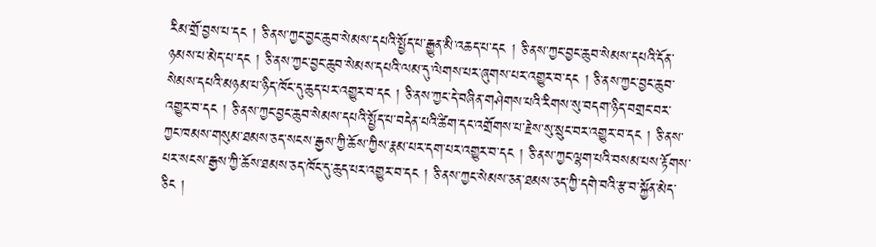རིམ་གྲོ་བྱས་པ་དང ། ཅི་ནས་ཀྱང་བྱང་ཆུབ་སེམས་དཔའི་སྤྱོད་པ་རྒྱུན་མི་འཆད་པ་དང ། ཅི་ནས་ཀྱང་བྱང་ཆུབ་སེམས་དཔའི་དོན་ཉམས་པ་མེད་པ་དང ། ཅི་ནས་ཀྱང་བྱང་ཆུབ་སེམས་དཔའི་ལམ་དུ་ལེགས་པར་ཞུགས་པར་འགྱུར་བ་དང ། ཅི་ནས་ཀྱང་བྱང་ཆུབ་སེམས་དཔའི་མཉམ་པ་ཉིད་ཁོང་དུ་ཆུད་པར་འགྱུར་བ་དང ། ཅི་ནས་ཀྱང་དེ་བཞིན་གཤེགས་པའི་རིགས་སུ་བདག་ཉིད་བགྲང་བར་འགྱུར་བ་དང ། ཅི་ནས་ཀྱང་བྱང་ཆུབ་སེམས་དཔའི་སྤྱོད་པ་བདེན་པའི་ཚིག་དང་འགྲོགས་པ་རྗེས་སུ་སྲུང་བར་འགྱུར་བ་དང ། ཅི་ནས་ཀྱང་ཁམས་གསུམ་ཐམས་ཅད་སངས་རྒྱས་ཀྱི་ཆོས་ཀྱིས་རྣམ་པར་དག་པར་འགྱུར་བ་དང ། ཅི་ནས་ཀྱང་ལྷག་པའི་བསམ་པས་རྟོགས་པར་སངས་རྒྱས་ཀྱི་ཆོས་ཐམས་ཅད་ཁོང་དུ་ཆུད་པར་འགྱུར་བ་དང ། ཅི་ནས་ཀྱང་སེམས་ཅན་ཐམས་ཅད་ཀྱི་དགེ་བའི་རྩ་བ་སྐྱོན་མེད་ཅིང །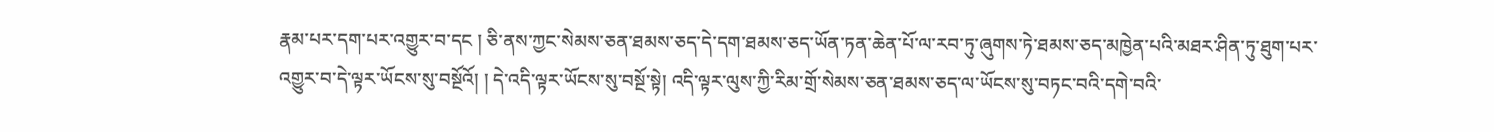རྣམ་པར་དག་པར་འགྱུར་བ་དང ། ཅི་ནས་ཀྱང་སེམས་ཅན་ཐམས་ཅད་དེ་དག་ཐམས་ཅད་ཡོན་ཏན་ཆེན་པོ་ལ་རབ་ཏུ་ཞུགས་ཏེ་ཐམས་ཅད་མཁྱེན་པའི་མཐར་ཤིན་ཏུ་ཐུག་པར་འགྱུར་བ་དེ་ལྟར་ཡོངས་སུ་བསྔོའོ། ། དེ་འདི་ལྟར་ཡོངས་སུ་བསྔོ་སྟེ། འདི་ལྟར་ལུས་ཀྱི་རིམ་གྲོ་སེམས་ཅན་ཐམས་ཅད་ལ་ཡོངས་སུ་བཏང་བའི་དགེ་བའི་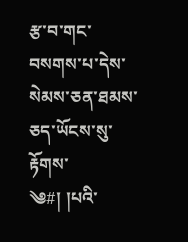རྩ་བ་གང་བསགས་པ་དེས་སེམས་ཅན་ཐམས་ཅད་ཡོངས་སུ་རྟོགས་
༄#། །པའི་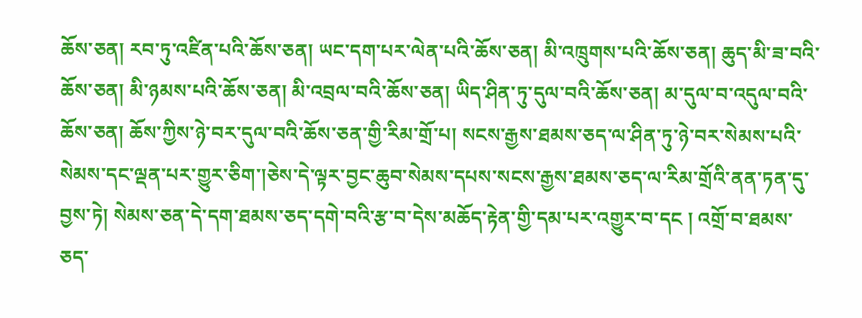ཆོས་ཅན། རབ་ཏུ་འཛིན་པའི་ཆོས་ཅན། ཡང་དག་པར་ལེན་པའི་ཆོས་ཅན། མི་འཁྲུགས་པའི་ཆོས་ཅན། ཆུད་མི་ཟ་བའི་ཆོས་ཅན། མི་ཉམས་པའི་ཆོས་ཅན། མི་འབྲལ་བའི་ཆོས་ཅན། ཡིད་ཤིན་ཏུ་དུལ་བའི་ཆོས་ཅན། མ་དུལ་བ་འདུལ་བའི་ཆོས་ཅན། ཆོས་ཀྱིས་ཉེ་བར་དུལ་བའི་ཆོས་ཅན་གྱི་རིམ་གྲོ་པ། སངས་རྒྱས་ཐམས་ཅད་ལ་ཤིན་ཏུ་ཉེ་བར་སེམས་པའི་སེམས་དང་ལྡན་པར་གྱུར་ཅིག་།ཅེས་དེ་ལྟར་བྱང་ཆུབ་སེམས་དཔས་སངས་རྒྱས་ཐམས་ཅད་ལ་རིམ་གྲོའི་ནན་ཏན་དུ་བྱས་ཏེ། སེམས་ཅན་དེ་དག་ཐམས་ཅད་དགེ་བའི་རྩ་བ་དེས་མཆོད་རྟེན་གྱི་དམ་པར་འགྱུར་བ་དང ། འགྲོ་བ་ཐམས་ཅད་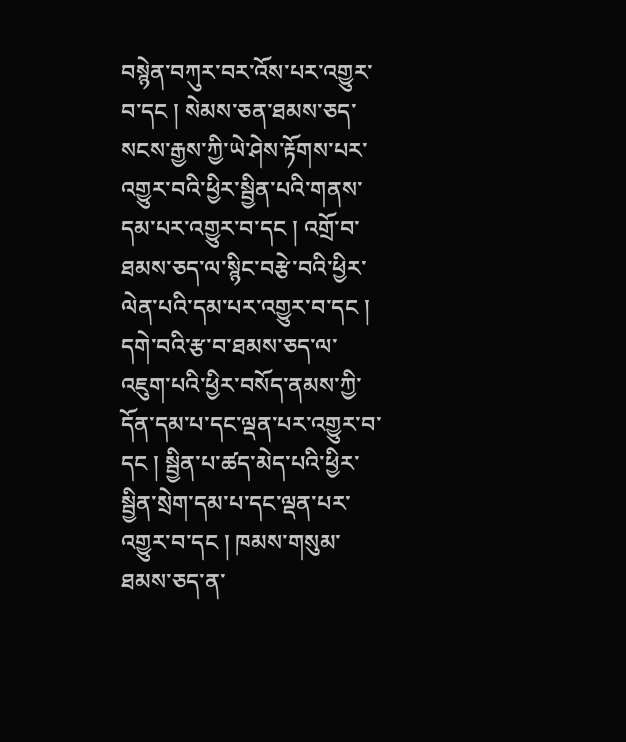བསྙེན་བཀུར་བར་འོས་པར་འགྱུར་བ་དང ། སེམས་ཅན་ཐམས་ཅད་སངས་རྒྱས་ཀྱི་ཡེ་ཤེས་རྟོགས་པར་འགྱུར་བའི་ཕྱིར་སྦྱིན་པའི་གནས་དམ་པར་འགྱུར་བ་དང ། འགྲོ་བ་ཐམས་ཅད་ལ་སྙིང་བརྩེ་བའི་ཕྱིར་ལེན་པའི་དམ་པར་འགྱུར་བ་དང ། དགེ་བའི་རྩ་བ་ཐམས་ཅད་ལ་འཇུག་པའི་ཕྱིར་བསོད་ནམས་ཀྱི་དོན་དམ་པ་དང་ལྡན་པར་འགྱུར་བ་དང ། སྦྱིན་པ་ཚད་མེད་པའི་ཕྱིར་སྦྱིན་སྲེག་དམ་པ་དང་ལྡན་པར་འགྱུར་བ་དང ། ཁམས་གསུམ་ཐམས་ཅད་ན་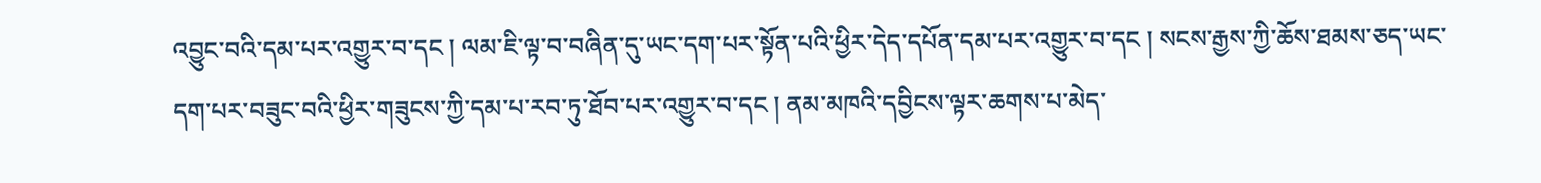འབྱུང་བའི་དམ་པར་འགྱུར་བ་དང ། ལམ་ཇི་ལྟ་བ་བཞིན་དུ་ཡང་དག་པར་སྟོན་པའི་ཕྱིར་དེད་དཔོན་དམ་པར་འགྱུར་བ་དང ། སངས་རྒྱས་ཀྱི་ཆོས་ཐམས་ཅད་ཡང་
དག་པར་བཟུང་བའི་ཕྱིར་གཟུངས་ཀྱི་དམ་པ་རབ་ཏུ་ཐོབ་པར་འགྱུར་བ་དང ། ནམ་མཁའི་དབྱིངས་ལྟར་ཆགས་པ་མེད་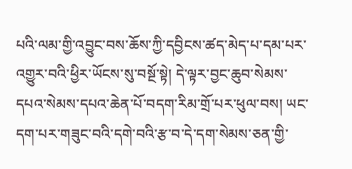པའི་ལམ་གྱི་འབྱུང་བས་ཆོས་ཀྱི་དབྱིངས་ཚད་མེད་པ་དམ་པར་འགྱུར་བའི་ཕྱིར་ཡོངས་སུ་བསྔོ་སྟེ། དེ་ལྟར་བྱང་ཆུབ་སེམས་དཔའ་སེམས་དཔའ་ཆེན་པོ་བདག་རིམ་གྲོ་པར་ཕུལ་བས། ཡང་དག་པར་གཟུང་བའི་དགེ་བའི་རྩ་བ་དེ་དག་སེམས་ཅན་གྱི་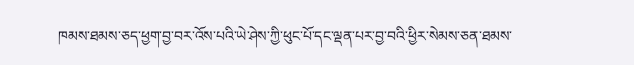ཁམས་ཐམས་ཅད་ཕྱག་བྱ་བར་འོས་པའི་ཡེ་ཤེས་ཀྱི་ཕུང་པོ་དང་ལྡན་པར་བྱ་བའི་ཕྱིར་སེམས་ཅན་ཐམས་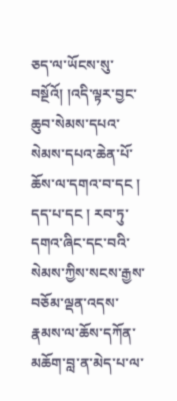ཅད་ལ་ཡོངས་སུ་བསྔོའོ། །འདི་ལྟར་བྱང་ཆུབ་སེམས་དཔའ་སེམས་དཔའ་ཆེན་པོ་ཆོས་ལ་དགའ་བ་དང ། དད་པ་དང ། རབ་ཏུ་དགའ་ཞིང་དང་བའི་སེམས་ཀྱིས་སངས་རྒྱས་བཅོམ་ལྡན་འདས་རྣམས་ལ་ཆོས་དཀོན་མཆོག་བླ་ན་མེད་པ་ལ་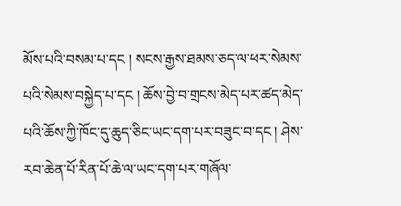མོས་པའི་བསམ་པ་དང ། སངས་རྒྱས་ཐམས་ཅད་ལ་ཕར་སེམས་པའི་སེམས་བསྐྱེད་པ་དང ། ཆོས་བྱེ་བ་གྲངས་མེད་པར་ཚད་མེད་པའི་ཆོས་ཀྱི་ཁོང་དུ་ཆུད་ཅིང་ཡང་དག་པར་བཟུང་བ་དང ། ཤེས་རབ་ཆེན་པོ་རིན་པོ་ཆེ་ལ་ཡང་དག་པར་གཞོལ་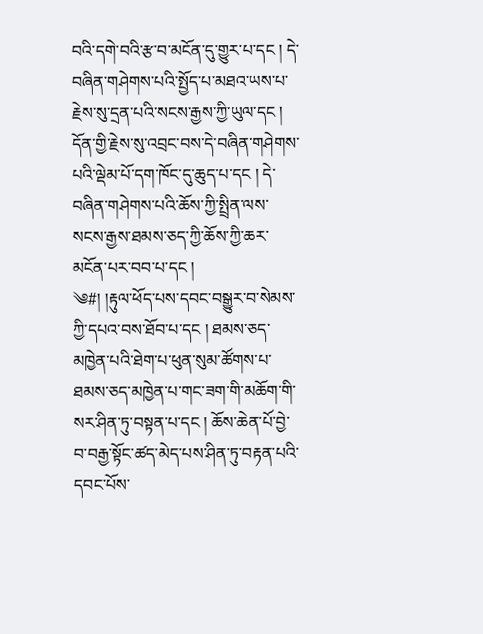བའི་དགེ་བའི་རྩ་བ་མངོན་དུ་གྱུར་པ་དང ། དེ་བཞིན་གཤེགས་པའི་སྤྱོད་པ་མཐའ་ཡས་པ་རྗེས་སུ་དྲན་པའི་སངས་རྒྱས་ཀྱི་ཡུལ་དང ། དོན་གྱི་རྗེས་སུ་འབྲང་བས་དེ་བཞིན་གཤེགས་པའི་ལྡེམ་པོ་དག་ཁོང་དུ་ཆུད་པ་དང ། དེ་བཞིན་གཤེགས་པའི་ཆོས་ཀྱི་སྤྲིན་ལས་སངས་རྒྱས་ཐམས་ཅད་ཀྱི་ཆོས་ཀྱི་ཆར་མངོན་པར་བབ་པ་དང །
༄#། །རྟུལ་ཕོད་པས་དབང་བསྒྱུར་བ་སེམས་ཀྱི་དཔའ་བས་ཐོབ་པ་དང ། ཐམས་ཅད་མཁྱེན་པའི་ཐེག་པ་ཕུན་སུམ་ཚོགས་པ་ཐམས་ཅད་མཁྱེན་པ་གང་ཟག་གི་མཆོག་གི་སར་ཤིན་ཏུ་བསྟན་པ་དང ། ཆོས་ཆེན་པོ་བྱེ་བ་བརྒྱ་སྟོང་ཚད་མེད་པས་ཤིན་ཏུ་བརྟན་པའི་དབང་པོས་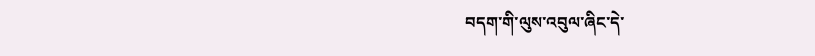བདག་གི་ལུས་འབུལ་ཞིང་དེ་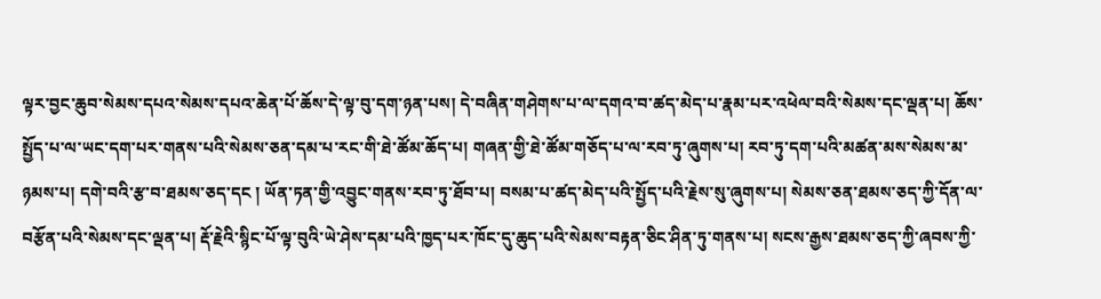ལྟར་བྱང་ཆུབ་སེམས་དཔའ་སེམས་དཔའ་ཆེན་པོ་ཆོས་དེ་ལྟ་བུ་དག་ཉན་པས། དེ་བཞིན་གཤེགས་པ་ལ་དགའ་བ་ཚད་མེད་པ་རྣམ་པར་འཕེལ་བའི་སེམས་དང་ལྡན་པ། ཆོས་སྤྱོད་པ་ལ་ཡང་དག་པར་གནས་པའི་སེམས་ཅན་དམ་པ་རང་གི་ཐེ་ཚོམ་ཆོད་པ། གཞན་གྱི་ཐེ་ཚོམ་གཅོད་པ་ལ་རབ་ཏུ་ཞུགས་པ། རབ་ཏུ་དག་པའི་མཚན་མས་སེམས་མ་ཉམས་པ། དགེ་བའི་རྩ་བ་ཐམས་ཅད་དང ། ཡོན་ཏན་གྱི་འབྱུང་གནས་རབ་ཏུ་ཐོབ་པ། བསམ་པ་ཚད་མེད་པའི་སྤྱོད་པའི་རྗེས་སུ་ཞུགས་པ། སེམས་ཅན་ཐམས་ཅད་ཀྱི་དོན་ལ་བརྩོན་པའི་སེམས་དང་ལྡན་པ། རྡོ་རྗེའི་སྙིང་པོ་ལྟ་བུའི་ཡེ་ཤེས་དམ་པའི་ཁྱད་པར་ཁོང་དུ་ཆུད་པའི་སེམས་བརྟན་ཅིང་ཤིན་ཏུ་གནས་པ། སངས་རྒྱས་ཐམས་ཅད་ཀྱི་ཞབས་ཀྱི་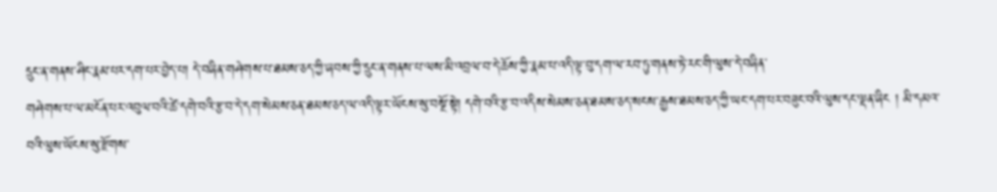དྲུང་ན་གནས་ཤིང་རྣམ་པར་དག་པར་བྱེད་པ། དེ་བཞིན་གཤེགས་པ་ཐམས་ཅད་ཀྱི་ཞབས་ཀྱི་དྲུང་ན་གནས་པ་ལས་མི་འབྲལ་བ་དེ་ཆོས་ཀྱི་རྣམ་པ་འདི་ལྟ་བུ་དག་ལ་རབ་ཏུ་གནས་ཏེ་རང་གི་ལུས་དེ་བཞིན་
གཤེགས་པ་ལ་མངོན་པར་འབུལ་བའི་ཚེ་དགེ་བའི་རྩ་བ་དེ་དག་སེམས་ཅན་ཐམས་ཅད་ལ་འདི་ལྟར་ཡོངས་སུ་བསྔོ་སྟེ། དགེ་བའི་རྩ་བ་འདིས་སེམས་ཅན་ཐམས་ཅད་སངས་རྒྱས་ཐམས་ཅད་ཀྱི་ཡང་དག་པར་བཟུང་བའི་ལུས་དང་ལྡན་ཞིང ། མི་དམའ་བའི་ལུས་ཡོངས་སུ་རྫོགས་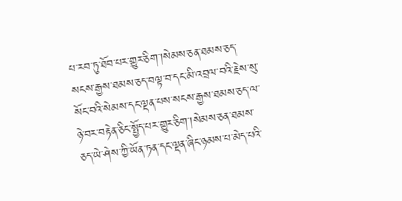པ་རབ་ཏུ་ཐོབ་པར་གྱུར་ཅིག་།སེམས་ཅན་ཐམས་ཅད་སངས་རྒྱས་ཐམས་ཅད་བལྟ་བ་དང་མི་འབྲལ་བའི་རྗེས་སུ་སོང་བའི་སེམས་དང་ལྡན་པས་སངས་རྒྱས་ཐམས་ཅད་ལ་ཉེ་བར་བརྟེན་ཅིང་སྤྱོད་པར་གྱུར་ཅིག་།སེམས་ཅན་ཐམས་ཅད་ཡེ་ཤེས་ཀྱི་ཡོན་ཏན་དང་ལྡན་ཞིང་ཉམས་པ་མེད་པའི་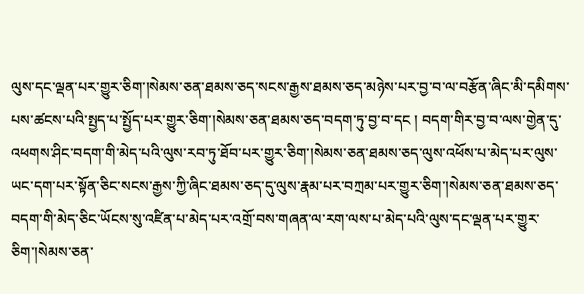ལུས་དང་ལྡན་པར་གྱུར་ཅིག་།སེམས་ཅན་ཐམས་ཅད་སངས་རྒྱས་ཐམས་ཅད་མཉེས་པར་བྱ་བ་ལ་བརྩོན་ཞིང་མི་དམིགས་པས་ཚངས་པའི་སྤྱད་པ་སྤྱོད་པར་གྱུར་ཅིག་།སེམས་ཅན་ཐམས་ཅད་བདག་ཏུ་བྱ་བ་དང ། བདག་གིར་བྱ་བ་ལས་གྱེན་དུ་འཕགས་ཤིང་བདག་གི་མེད་པའི་ལུས་རབ་ཏུ་ཐོབ་པར་གྱུར་ཅིག་།སེམས་ཅན་ཐམས་ཅད་ལུས་འཕོས་པ་མེད་པར་ལུས་ཡང་དག་པར་སྟོན་ཅིང་སངས་རྒྱས་ཀྱི་ཞིང་ཐམས་ཅད་དུ་ལུས་རྣམ་པར་བཀྲམ་པར་གྱུར་ཅིག་།སེམས་ཅན་ཐམས་ཅད་བདག་གི་མེད་ཅིང་ཡོངས་སུ་འཛིན་པ་མེད་པར་འགྲོ་བས་གཞན་ལ་རག་ལས་པ་མེད་པའི་ལུས་དང་ལྡན་པར་གྱུར་ཅིག་།སེམས་ཅན་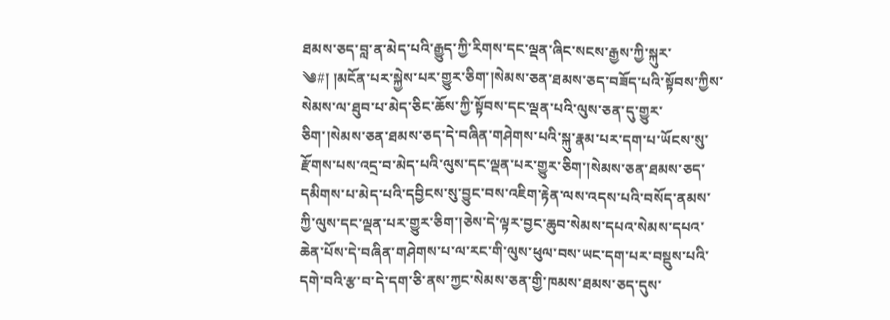ཐམས་ཅད་བླ་ན་མེད་པའི་རྒྱུད་ཀྱི་རིགས་དང་ལྡན་ཞིང་སངས་རྒྱས་ཀྱི་སྐུར་
༄#། །མངོན་པར་སྐྱེས་པར་གྱུར་ཅིག་།སེམས་ཅན་ཐམས་ཅད་བཟོད་པའི་སྟོབས་ཀྱིས་སེམས་ལ་ཐུབ་པ་མེད་ཅིང་ཆོས་ཀྱི་སྟོབས་དང་ལྡན་པའི་ལུས་ཅན་དུ་གྱུར་ཅིག་།སེམས་ཅན་ཐམས་ཅད་དེ་བཞིན་གཤེགས་པའི་སྐུ་རྣམ་པར་དག་པ་ཡོངས་སུ་རྫོགས་པས་འདྲ་བ་མེད་པའི་ལུས་དང་ལྡན་པར་གྱུར་ཅིག་།སེམས་ཅན་ཐམས་ཅད་དམིགས་པ་མེད་པའི་དབྱིངས་སུ་བྱུང་བས་འཇིག་རྟེན་ལས་འདས་པའི་བསོད་ནམས་ཀྱི་ལུས་དང་ལྡན་པར་གྱུར་ཅིག་།ཅེས་དེ་ལྟར་བྱང་ཆུབ་སེམས་དཔའ་སེམས་དཔའ་ཆེན་པོས་དེ་བཞིན་གཤེགས་པ་ལ་རང་གི་ལུས་ཕུལ་བས་ཡང་དག་པར་བསྡུས་པའི་དགེ་བའི་རྩ་བ་དེ་དག་ཅི་ནས་ཀྱང་སེམས་ཅན་གྱི་ཁམས་ཐམས་ཅད་དུས་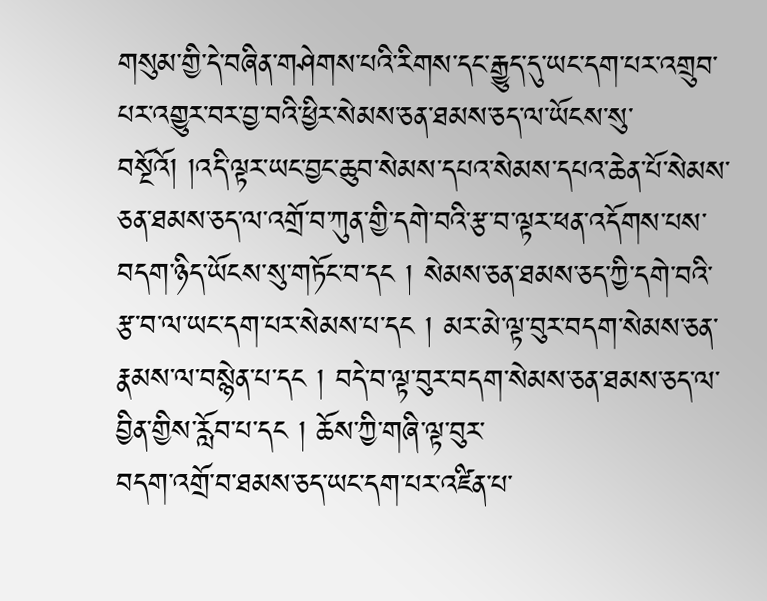གསུམ་གྱི་དེ་བཞིན་གཤེགས་པའི་རིགས་དང་རྒྱུད་དུ་ཡང་དག་པར་འགྲུབ་པར་འགྱུར་བར་བྱ་བའི་ཕྱིར་སེམས་ཅན་ཐམས་ཅད་ལ་ཡོངས་སུ་བསྔོའོ། །འདི་ལྟར་ཡང་བྱང་ཆུབ་སེམས་དཔའ་སེམས་དཔའ་ཆེན་པོ་སེམས་ཅན་ཐམས་ཅད་ལ་འགྲོ་བ་ཀུན་གྱི་དགེ་བའི་རྩ་བ་ལྟར་ཕན་འདོགས་པས་བདག་ཉིད་ཡོངས་སུ་གཏོང་བ་དང ། སེམས་ཅན་ཐམས་ཅད་ཀྱི་དགེ་བའི་རྩ་བ་ལ་ཡང་དག་པར་སེམས་པ་དང ། མར་མེ་ལྟ་བུར་བདག་སེམས་ཅན་རྣམས་ལ་བསྙེན་པ་དང ། བདེ་བ་ལྟ་བུར་བདག་སེམས་ཅན་ཐམས་ཅད་ལ་བྱིན་གྱིས་རློབ་པ་དང ། ཆོས་ཀྱི་གཞི་ལྟ་བུར་
བདག་འགྲོ་བ་ཐམས་ཅད་ཡང་དག་པར་འཛིན་པ་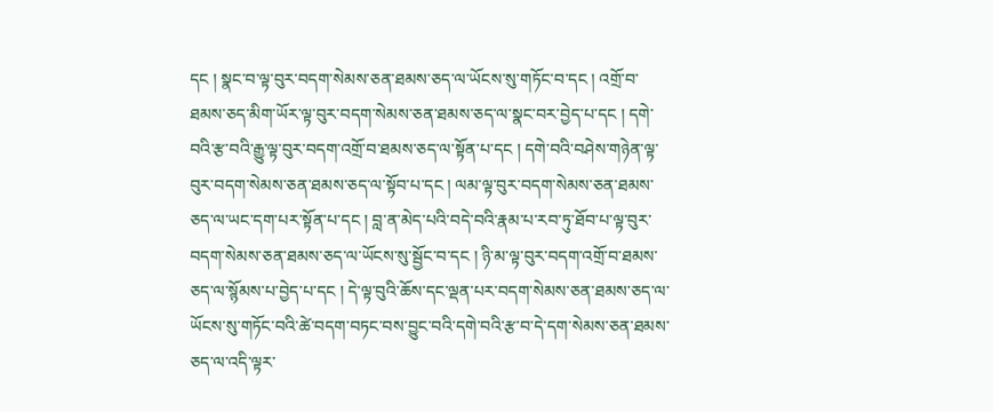དང ། སྣང་བ་ལྟ་བུར་བདག་སེམས་ཅན་ཐམས་ཅད་ལ་ཡོངས་སུ་གཏོང་བ་དང ། འགྲོ་བ་ཐམས་ཅད་མིག་ཡོར་ལྟ་བུར་བདག་སེམས་ཅན་ཐམས་ཅད་ལ་སྣང་བར་བྱེད་པ་དང ། དགེ་བའི་རྩ་བའི་རྒྱུ་ལྟ་བུར་བདག་འགྲོ་བ་ཐམས་ཅད་ལ་སྟོན་པ་དང ། དགེ་བའི་བཤེས་གཉེན་ལྟ་བུར་བདག་སེམས་ཅན་ཐམས་ཅད་ལ་སྟོབ་པ་དང ། ལམ་ལྟ་བུར་བདག་སེམས་ཅན་ཐམས་ཅད་ལ་ཡང་དག་པར་སྟོན་པ་དང ། བླ་ན་མེད་པའི་བདེ་བའི་རྣམ་པ་རབ་ཏུ་ཐོབ་པ་ལྟ་བུར་བདག་སེམས་ཅན་ཐམས་ཅད་ལ་ཡོངས་སུ་སྦྱོང་བ་དང ། ཉི་མ་ལྟ་བུར་བདག་འགྲོ་བ་ཐམས་ཅད་ལ་སྙོམས་པ་བྱེད་པ་དང ། དེ་ལྟ་བུའི་ཆོས་དང་ལྡན་པར་བདག་སེམས་ཅན་ཐམས་ཅད་ལ་ཡོངས་སུ་གཏོང་བའི་ཚེ་བདག་བཏང་བས་བྱུང་བའི་དགེ་བའི་རྩ་བ་དེ་དག་སེམས་ཅན་ཐམས་ཅད་ལ་འདི་ལྟར་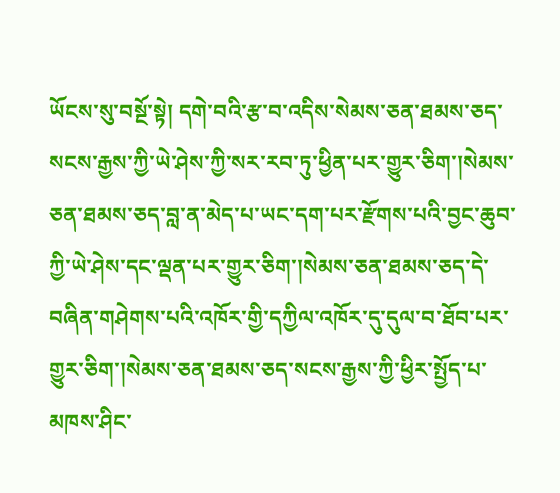ཡོངས་སུ་བསྔོ་སྟེ། དགེ་བའི་རྩ་བ་འདིས་སེམས་ཅན་ཐམས་ཅད་སངས་རྒྱས་ཀྱི་ཡེ་ཤེས་ཀྱི་སར་རབ་ཏུ་ཕྱིན་པར་གྱུར་ཅིག་།སེམས་ཅན་ཐམས་ཅད་བླ་ན་མེད་པ་ཡང་དག་པར་རྫོགས་པའི་བྱང་ཆུབ་ཀྱི་ཡེ་ཤེས་དང་ལྡན་པར་གྱུར་ཅིག་།སེམས་ཅན་ཐམས་ཅད་དེ་བཞིན་གཤེགས་པའི་འཁོར་གྱི་དཀྱིལ་འཁོར་དུ་དུལ་བ་ཐོབ་པར་གྱུར་ཅིག་།སེམས་ཅན་ཐམས་ཅད་སངས་རྒྱས་ཀྱི་ཕྱིར་སྤྱོད་པ་མཁས་ཤིང་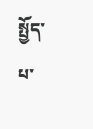སྤྱོད་པ་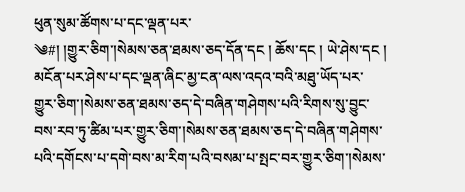ཕུན་སུམ་ཚོགས་པ་དང་ལྡན་པར་
༄#། །གྱུར་ཅིག་།སེམས་ཅན་ཐམས་ཅད་དོན་དང ། ཆོས་དང ། ཡེ་ཤེས་དང ། མངོན་པར་ཤེས་པ་དང་ལྡན་ཞིང་མྱ་ངན་ལས་འདའ་བའི་མཐུ་ཡོད་པར་གྱུར་ཅིག་།སེམས་ཅན་ཐམས་ཅད་དེ་བཞིན་གཤེགས་པའི་རིགས་སུ་བྱུང་བས་རབ་ཏུ་ཚིམ་པར་གྱུར་ཅིག་།སེམས་ཅན་ཐམས་ཅད་དེ་བཞིན་གཤེགས་པའི་དགོངས་པ་དགེ་བས་མ་རིག་པའི་བསམ་པ་སྤང་བར་གྱུར་ཅིག་།སེམས་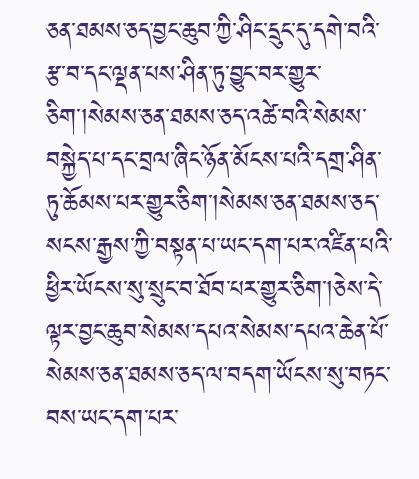ཅན་ཐམས་ཅད་བྱང་ཆུབ་ཀྱི་ཤིང་དྲུང་དུ་དགེ་བའི་རྩ་བ་དང་ལྡན་པས་ཤིན་ཏུ་བྱུང་བར་གྱུར་ཅིག་།སེམས་ཅན་ཐམས་ཅད་འཚེ་བའི་སེམས་བསྐྱེད་པ་དང་བྲལ་ཞིང་ཉོན་མོངས་པའི་དགྲ་ཤིན་ཏུ་ཆོམས་པར་གྱུར་ཅིག་།སེམས་ཅན་ཐམས་ཅད་སངས་རྒྱས་ཀྱི་བསྟན་པ་ཡང་དག་པར་འཛིན་པའི་ཕྱིར་ཡོངས་སུ་སྲུང་བ་ཐོབ་པར་གྱུར་ཅིག་།ཅེས་དེ་ལྟར་བྱང་ཆུབ་སེམས་དཔའ་སེམས་དཔའ་ཆེན་པོ་སེམས་ཅན་ཐམས་ཅད་ལ་བདག་ཡོངས་སུ་བཏང་བས་ཡང་དག་པར་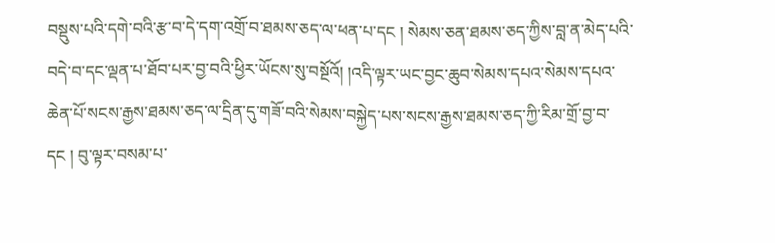བསྡུས་པའི་དགེ་བའི་རྩ་བ་དེ་དག་འགྲོ་བ་ཐམས་ཅད་ལ་ཕན་པ་དང ། སེམས་ཅན་ཐམས་ཅད་ཀྱིས་བླ་ན་མེད་པའི་བདེ་བ་དང་ལྡན་པ་ཐོབ་པར་བྱ་བའི་ཕྱིར་ཡོངས་སུ་བསྔོའོ། །འདི་ལྟར་ཡང་བྱང་ཆུབ་སེམས་དཔའ་སེམས་དཔའ་ཆེན་པོ་སངས་རྒྱས་ཐམས་ཅད་ལ་དྲིན་དུ་གཟོ་བའི་སེམས་བསྐྱེད་པས་སངས་རྒྱས་ཐམས་ཅད་ཀྱི་རིམ་གྲོ་བྱ་བ་དང ། བུ་ལྟར་བསམ་པ་